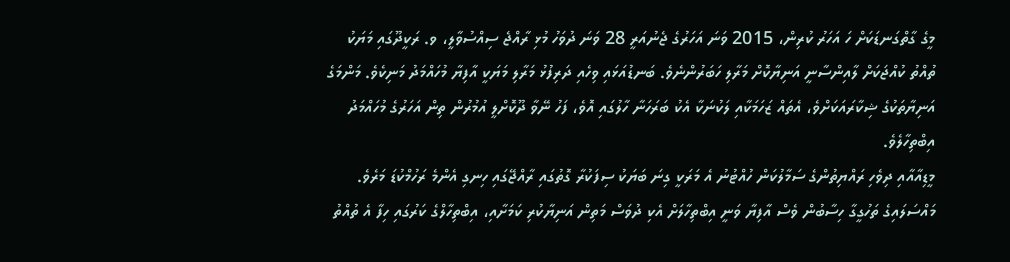މީގެ ގާތްގަނޑަކަށް ހަ އަހަރު ކުރިން، 2015 ވަނަ އަހަރުގެ ޖެނުއަރީ 28 ވަނަ ދުވަހު މުޅި ރާއްޖެ ސިއްސުވާލީ، ވ. ރަކީދޫގައި މަޔަކު ތުއްތު ކުއްޖަކަށް ލާއިންސާނީ އަނިޔާކޮށް މަރާލި ހަބަރުންނެވެ. ބަނޑުއަޅައި ވިހެއި ދަރިފުޅު މަރާލި މަޔަކީ އާފިޔާ މުހައްމަދު މަނިކެވެ. މަންމަގެ އަނިޔާތަކުގެ ޝިކާރައަކަށްވެ، އެތައް ޒަހަމަކާއި ލަކުނަކާ އެކު ބަރަހަނާ ހާލުގައި އޮވެ، ފަހު ނޭވާ ދޫކޮށްލީ އުމުރުން ތިން އަހަރުގެ މުހައްމަދު އިބްތިހާލެވެ.
މީޑިއާއާއި ދިވެހި ރައްޔިތުންގެ ސަމާލުކަން ހުއްޓުނު އެ މަރަކީ ގިނަ ބަޔަކު ސިފަކުރާ ގޮތުގައި ރާއްޖޭގައި ހިނގި އެންމެ ރަހުމްކުޑަ މަރެވެ. މައްސަލައިގެ ތަހުގީގާ ހިސާބުން ވެސް އާފިޔާ ވަނީ އިބްތިހާލަށް އެކި ދުވަސް މަތިން އަނިޔާކުރި ކަމަށާއި، އިބްތިހާލްގެ ކަރުގައި ހިފާ އެ ތުއްތު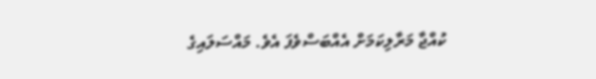ކުއްޖާ މަރާލިކަމަށް އެއްބަސްވެފަ އެވެ. މައްސަލައިގެ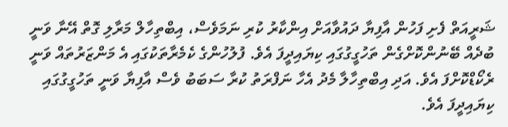ޝަރީއަތް ފެށި ފަހުން އާފިޔާ ދައުވާއަށް އިންކާރު ކުރި ނަމަވެސް، އިބްތިހާލް މަރާލި ގޮތް އޭނާ ވަނީ ބުދެއް ބޭނުންކޮށްގެން ތަހުގީގުގައި ކިޔައިދީފަ އެވެ. ފުލުހުންގެ ކެމެރާތަކުގައި އެ މަންޒަރުތައް ވަނީ ރެކޯޑްކޮށްފަ އެވެ. އަދި އިބްތިހާލާ މެދު އެހާ ނަފްރަތު ކުރާ ސަބަބު ވެސް އާފިޔާ ވަނީ ތަހުގީގުގައި ކިޔައިދީފަ އެވެ.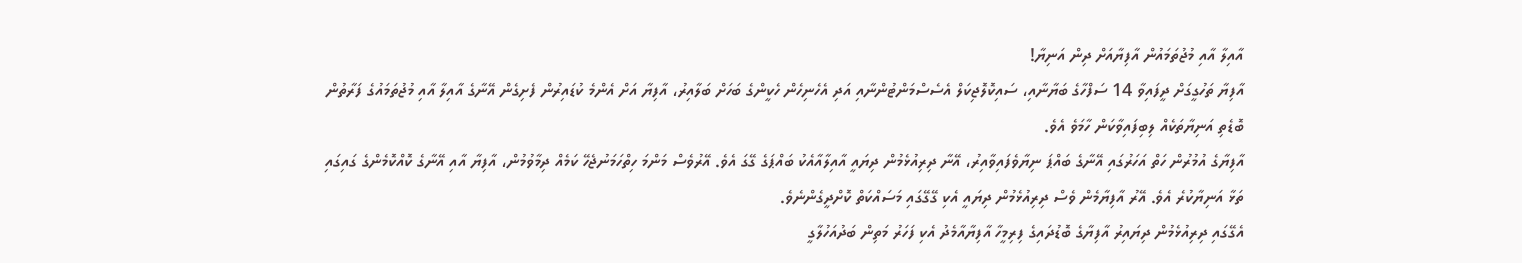އާއިލާ އާއި މުޖުތަމައުން އާފިޔާއަށް ދިން އަނިޔާ!
އާފިޔާ ތަހުގީގަށް ދީފައިވާ 14 ސަފްހާގެ ބަޔާނާއި، ސައިކޮލޮޖިކަލް އެސެސްމަންޓުންނާއި އަދި އެހެނިހެން ހެކީންގެ ބަހަށް ބަލާއިރު، އާފިޔާ އަށް އެންމެ ކުޑައިރުން ފެށިގެން އޭނާގެ އާއިލާ އާއި މުޖުތަމައުގެ ފަރާތުން ބޮޑެތި އަނިޔާތަކެއް ލިބިފައިވާކަން ހާމަވެ އެވެ.
އާފިޔާގެ އުމުރުން ހަތް އަހަރުގައި އޭނާގެ ބައްޕަ ނިޔާވެފައިވާއިރު، އޭނާ ދިރިއުޅެމުން ދިޔައީ އާއިލާއާއެކު ބައްޕަގެ ގޭގަ އެވެ. އޭރުވެސް މަންމަ ހިތްހަމަނުޖެހޭ ކަމެއް ދިމާވުމުން، އާފިޔާ އާއި އޭނާގެ ކޮއްކޮމެންގެ ގައިގައި ތަޅާ އަނިޔާކުރެ އެވެ. އޭރު އާފިޔާމެން ވެސް ދިރިއުޅެމުން ދިޔައީ އެކި ގޭގޭގައި މަސައްކަތް ކޮށްދީގެންނެވެ.
އެގޭގައި ދިރިއުޅެމުން ދިޔައިރު އާފިޔާގެ ބޮޑުދައިގެ ފިރިމީހާ އާފިޔާއާމެދު އެކި ފަހަރު މަތިން ބަދުއަހުލާގީ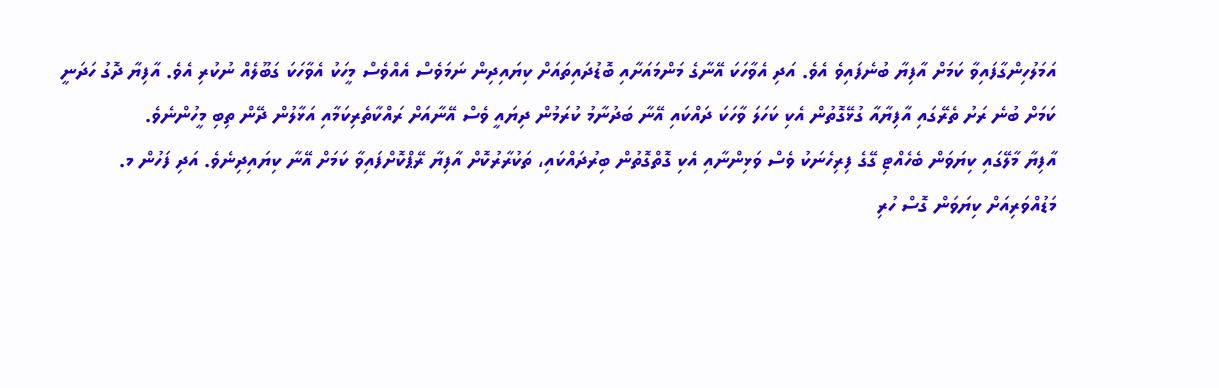އަމަލުހިންގާފައިވާ ކަމަށް އާފިޔާ ބުނެފައިވެ އެވެ. އަދި އެވާހަކަ އޭނާގެ މަންމައަށާއި ބޮޑުދައިތައަށް ކިޔައިދިން ނަމަވެސް އެއްވެސް މީހަކު އެވާހަކަ ގަބޫލެއް ނުކުރި އެވެ. އާފިޔާ ދޮގު ހަދަނީ ކަމަށް ބުނެ ރަށު ތެރޭގައި އާފިޔާއާ ގުޅޭގޮތުން އެކި ކަހަލަ ވާހަކަ ދައްކައި އޭނާ ބަދުނާމު ކުރަމުން ދިޔައީ ވެސް އޭނާއަށް ރައްކާތެރިކަމާއި އަޅާލުން ދޭން ތިބި މީހުންނެވެ.
އާފިޔާ މާލޭގައި ކިޔަވަން ބެހެއްޓި ގޭގެ ފިރިހެނަކު ވެސް ވަޅިންނާއި އެކި ގޮތްގޮތުން ބިރުދައްކައި، ތަކުރާރުކޮށް އާފިޔާ ރޭޕްކޮށްފައިވާ ކަމަށް އޭނާ ކިޔައިދިނެވެ. އަދި ފަހުން މ. މަޑުއްވަރިއަށް ކިޔަވަން ގޮސް ހުރި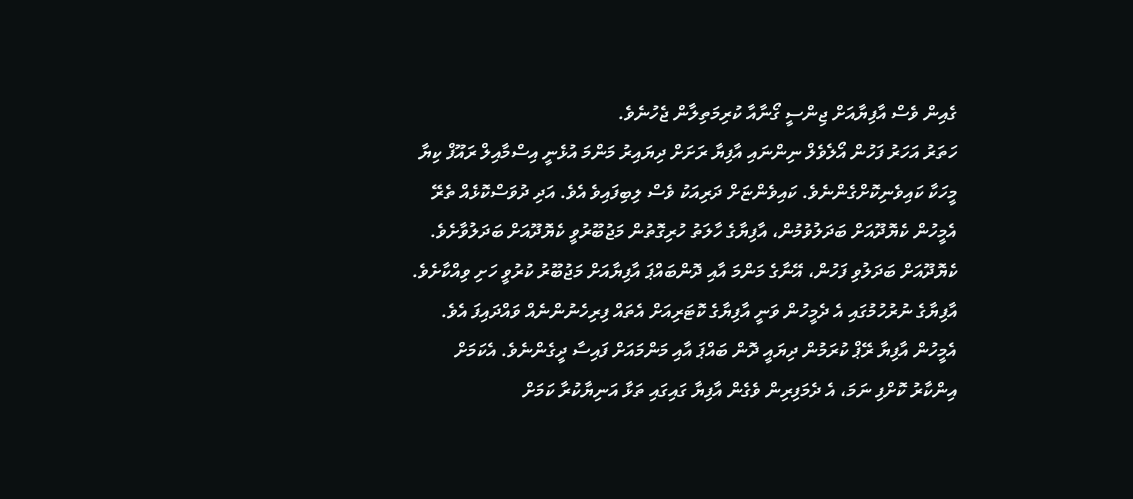ގެއިން ވެސް އާފިޔާއަށް ޖިންސީ ގޯނާއާ ކުރިމަތިލާން ޖެހުނެވެ.
ހަތަރު އަހަރު ފަހުން އޯލެވެލް ނިންނައި އާފިޔާ ރަށަށް ދިޔައިރު މަންމަ އުޅެނީ އިސްމާއިލް ރައޫފް ކިޔާ މީހަކާ ކައިވެނިކޮށްގެންނެވެ. ކައިވެންޏަށް ދަރިއަކު ވެސް ލިބިފައިވެ އެވެ. އަދި ދުވަސްކޮޅެއް ތެރޭ އެމީހުން ކެޔޮދޫއަށް ބަދަލުވުމުން، އާފިޔާގެ ހާލަތު ހުރިގޮތުން މަޖުބޫރުވީ ކެޔޮދޫއަށް ބަދަލުވާށެވެ.
ކެޔޮދޫއަށް ބަދަލުވި ފަހުން، އޭނާގެ މަންމަ އާއި ދޮންބައްޕަ އާފިޔާއަށް މަޖުބޫރު ކުރުވީ ހަށި ވިއްކާށެވެ. އާފިޔާގެ ނުރުހުމުގައި އެ ދެމީހުން ވަނީ އާފިޔާގެ ކޮޓަރިއަށް އެތައް ފިރިހެނުންނެއް ވައްދައިފަ އެވެ. އެމީހުން އާފިޔާ ރޭޕް ކުރަމުން ދިޔައީ ދޮން ބައްޕަ އާއި މަންމައަށް ފައިސާ ދީގެންނެވެ. އެކަމަށް އިންކާރު ކޮށްފި ނަމަ، އެ ދެމަފިރިން ވެގެން އާފިޔާ ގައިގައި ތަޅާ އަނިޔާކުރާ ކަމަށް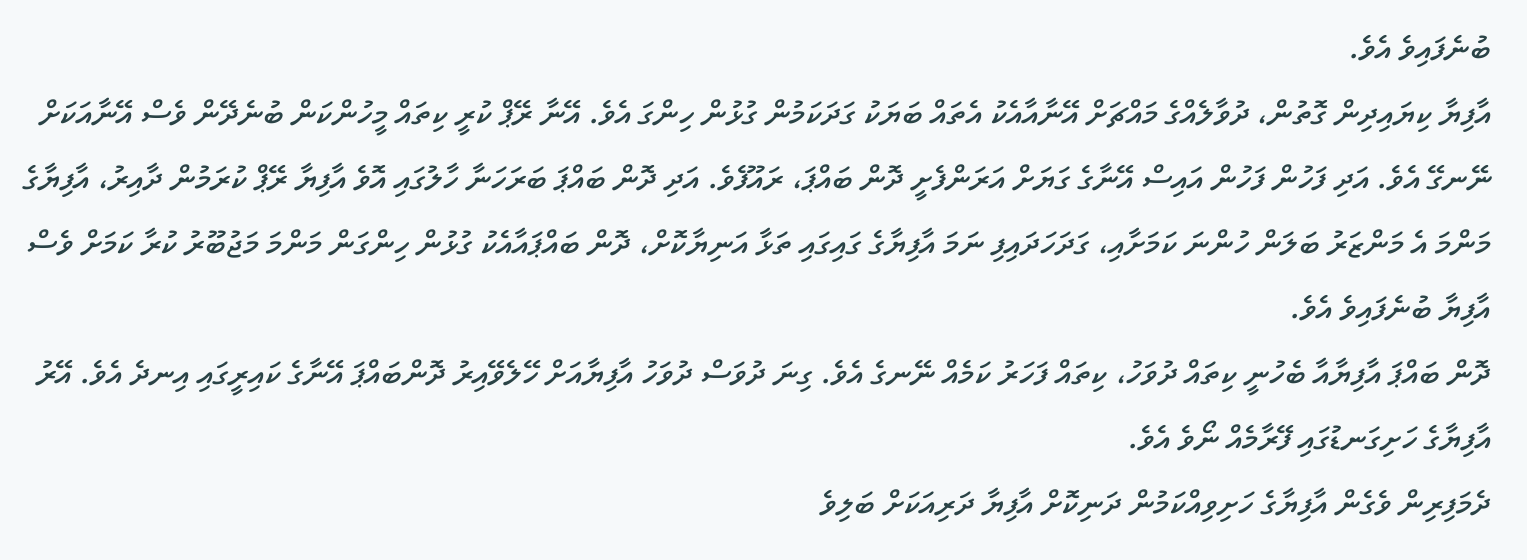ބުނެފައިވެ އެވެ.
އާފިޔާ ކިޔައިދިން ގޮތުން، ދުވާލެއްގެ މައްޗަށް އޭނާއާއެކު އެތައް ބަޔަކު ގަދަކަމުން ގުޅުން ހިންގަ އެވެ. އޭނާ ރޭޕް ކުރީ ކިތައް މީހުންކަން ބުނެދޭން ވެސް އޭނާއަކަށް ނޭނގޭ އެވެ. އަދި ފަހުން ފަހުން އައިސް އޭނާގެ ގަޔަށް އަރަންފެށީ ދޮން ބައްޕަ، ރައޫފެވެ. އަދި ދޮން ބައްޕަ ބަރަހަނާ ހާލުގައި އޮވެ އާފިޔާ ރޭޕް ކުރަމުން ދާއިރު، އާފިޔާގެ މަންމަ އެ މަންޒަރު ބަލަން ހުންނަ ކަމަށާއި، ގަދަހަދައިފި ނަމަ އާފިޔާގެ ގައިގައި ތަޅާ އަނިޔާކޮށް، ދޮން ބައްޕައާއެކު ގުޅުން ހިންގަން މަންމަ މަޖުބޫރު ކުރާ ކަމަށް ވެސް އާފިޔާ ބުނެފައިވެ އެވެ.
ދޮން ބައްޕަ އާފިޔާއާ ބެހުނީ ކިތައް ދުވަހު، ކިތައް ފަހަރު ކަމެއް ނޭނގެ އެވެ. ގިނަ ދުވަސް ދުވަހު އާފިޔާއަށް ހޭލެވޭއިރު ދޮންބައްޕަ އޭނާގެ ކައިރީގައި އިނދެ އެވެ. އޭރު އާފިޔާގެ ހަށިގަނޑުގައި ފޭރާމެއް ނޯވެ އެވެ.
ދެމަފިރިން ވެގެން އާފިޔާގެ ހަށިވިއްކަމުން ދަނިކޮށް އާފިޔާ ދަރިއަކަށް ބަލިވެ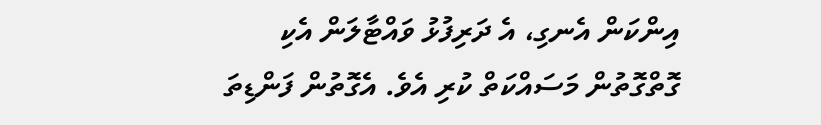އިންކަން އެނގި، އެ ދަރިފުޅު ވައްޓާލަން އެކި ގޮތްގޮތުން މަސައްކަތް ކުރި އެވެ. އެގޮތުން ފަންޑިތަ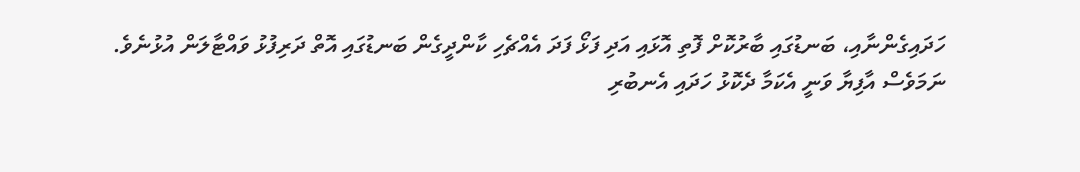ހަދައިގެންނާއި، ބަނޑުގައި ބާރުކޮށް ފޮތި އޮޅައި އަދި ފަޅޯ ފަދަ އެއްޗެހި ކާންދީގެން ބަނޑުގައި އޮތް ދަރިފުޅު ވައްޓާލަން އުޅުނެވެ.
ނަމަވެސް އާފިޔާ ވަނީ އެކަމާ ދެކޮޅު ހަދައި އެނބުރި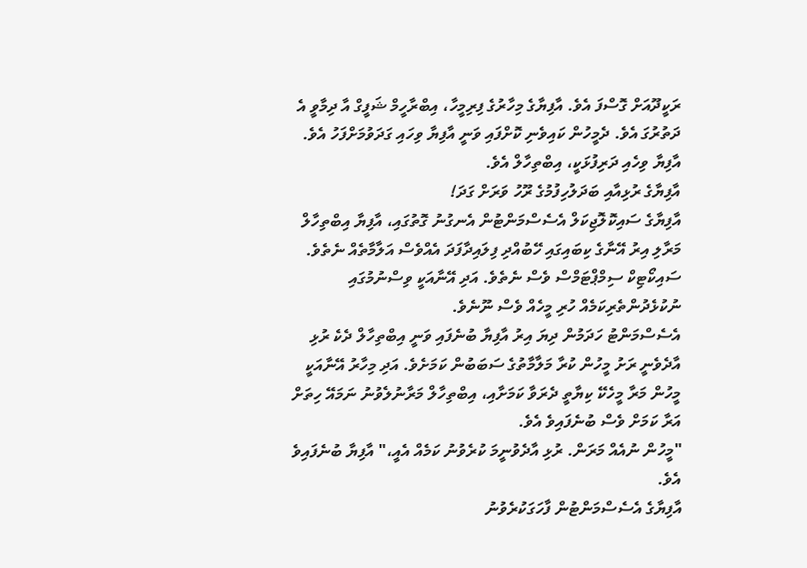ރަކީދޫއަށް ގޮސްފަ އެވެ. އާފިޔާގެ މިހާރުގެ ފިރިމީހާ، އިބްރާހީމް ޝަފީގް އާ ދިމާވީ އެ ދަތުރުގަ އެވެ. ދެމީހުން ކައިވެނި ކޮށްފައި ވަނީ އާފިޔާ ވިހައި ގަދަވުމަށްފަހު އެވެ. އާފިޔާ ވިހެއި ދަރިފުޅަކީ، އިބްތިހާލް އެވެ.
އާފިޔާގެ ރުޅިއާއި ބަދަލުހިފުމުގެ ރޫހު ވަރަށް ގަދަ!
އާފިޔާގެ ސައިކޮލޮޖިކަލް އެސެސްމަންޓުން އެނގުނު ގޮތުގައި، އާފިޔާ އިބްތިހާލް މަރާލި އިރު އޭނާގެ ކިބައިގައި ހޭބުއްދި ފިލައިދާފަދަ އެއްވެސް އަލާމާތެއް ނެތެވެ. ސައިކޯޓިކް ސިމްޕްޓަމްސް ވެސް ނެތެވެ. އަދި އޭނާއަކީ ވިސްނުމުގައި ނުކުޅެދުންތެރިކަމެއް ހުރި މީހެއް ވެސް ނޫނެވެ.
އެސެސްމަންޓު ހަދަމުން ދިޔަ އިރު އާފިޔާ ބުނެފައި ވަނީ އިބްތިހާލް ދެކެ ރުޅި އާދެވެނީ ރަށު މީހުން ކުރާ މަލާމާތުގެ ސަބަބުން ކަމަށެވެ. އަދި މިހާރު އޭނާއަކީ މީހުން މަރާ މީހެކޭ ކިޔާތީ ދެރަވާ ކަމަށާއި، އިބްތިހާލް މަރާނުލެވުނު ނަމައޭ ހިތަށް އަރާ ކަމަށް ވެސް ބުނެފައިވެ އެވެ.
"މީހުން ނުއެއް މަރަން. ރުޅި އާދެވުނީމަ ކުރެވުނު ކަމެއް އެއީ،" އާފިޔާ ބުނެފައިވެ އެވެ.
އާފިޔާގެ އެސެސްމަންޓުން ފާހަގަކުރެވުނު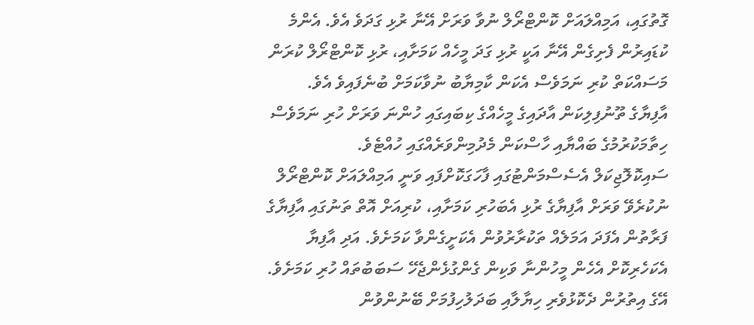ގޮތުގައި، އަމިއްލައަށް ކޮންޓްރޯލް ނުވާ ވަރަށް އޭނާ ރުޅި ގަދަވެ އެވެ. އެންމެ ކުޑައިރުން ފެށިގެން އޭނާ އަކީ ރުޅި ގަދަ މީހެއް ކަމަށާއި، ރުޅި ކޮންޓްރޯލް ކުރަން މަސައްކަތް ކުރި ނަމަވެސް އެކަން ކާމިޔާބު ނުވާކަމަށް ބުނެފައިވެ އެވެ.
އާފިޔާގެ ތޫނުފިލިކަން އާދައިގެ މީހެއްގެ ކިބައިގައި ހުންނަ ވަރަށް ހުރި ނަމަވެސް ހިތާމަކުރުމުގެ ބައްޔާއި ހާސްކަން މެދުމިންވަރެއްގައި ހުއްޓެވެ.
ސައިކޮލޮޖިކަލް އެސެސްމަންޓުގައި ފާހަގަކޮށްފައި ވަނީ އަމިއްލައަށް ކޮންޓްރޯލް ނުކުރެވޭ ވަރަށް އާފިޔާގެ ރުޅި އެބަހުރި ކަމަށާއި، ކުރިއަށް އޮތް ތަނުގައި އާފިޔާގެ ފަރާތުން އެފަދަ އަމަލެއް ތަކުރާރުވުން އެކަށީގެންވާ ކަމަށެވެ. އަދި އާފިޔާ އެކަހެރިކޮށް އެހެން މީހުންނާ ވަކިން ގެންގުޅެންޖެހޭ ސަބަބުތައް ހުރި ކަމަށެވެ.
އޭގެ އިތުރުން ދެކޮޅުވެރި ހިޔާލާއި ބަދަލުހިފުމަށް ބޭނުންވުން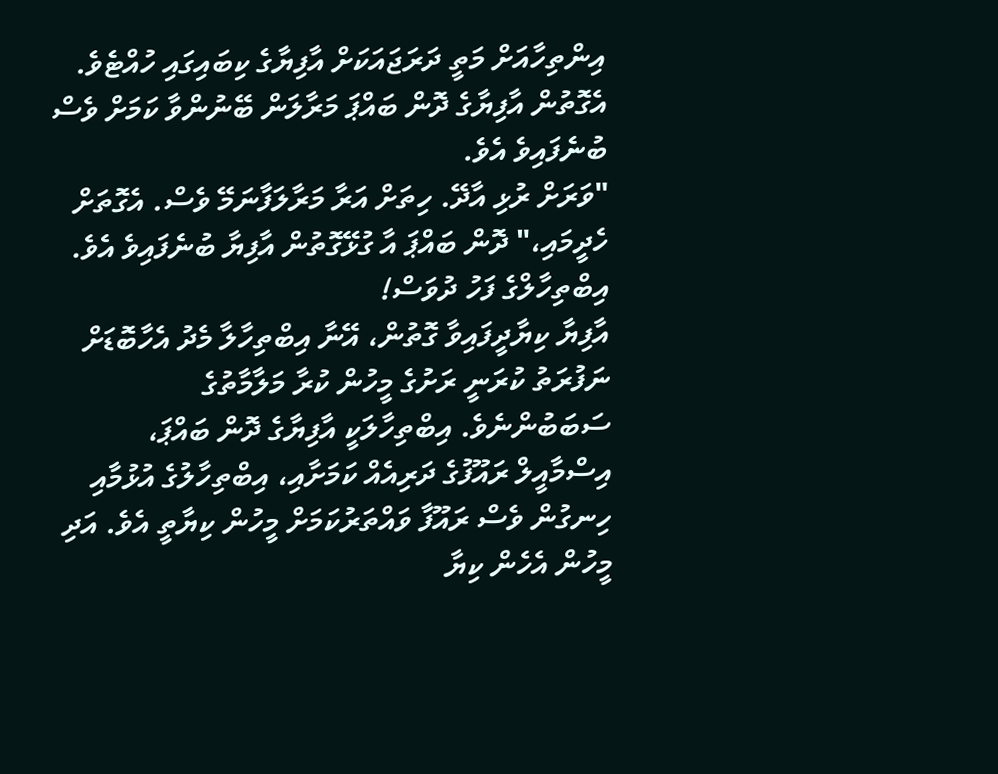އިންތިހާއަށް މަތީ ދަރަޖައަކަށް އާފިޔާގެ ކިބައިގައި ހުއްޓެވެ. އެގޮތުން އާފިޔާގެ ދޮން ބައްޕަ މަރާލަން ބޭނުންވާ ކަމަށް ވެސް ބުނެފައިވެ އެވެ.
"ވަރަށް ރުޅި އާދޭ. ހިތަށް އަރާ މަރާލަފާނަމޭ ވެސް. އެގޮތަށް ހެދީމައި،" ދޮން ބައްޕަ އާ ގުޅޭގޮތުން އާފިޔާ ބުނެފައިވެ އެވެ.
އިބްތިހާލްގެ ފަހު ދުވަސް!
އާފިޔާ ކިޔާދީފައިވާ ގޮތުން، އޭނާ އިބްތިހާލާ މެދު އެހާބޮޑަށް ނަފުރަތު ކުރަނީ ރަށުގެ މީހުން ކުރާ މަލާމާތުގެ ސަބަބުންނެވެ. އިބްތިހާލަކީ އާފިޔާގެ ދޮން ބައްޕަ، އިސްމާއީލް ރައޫފުގެ ދަރިއެއް ކަމަށާއި، އިބްތިހާލުގެ އުޅުމާއި ހިނގުން ވެސް ރައޫފާ ވައްތަރުކަމަށް މީހުން ކިޔާތީ އެވެ. އަދި މީހުން އެހެން ކިޔާ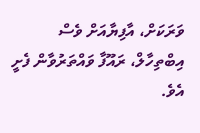ވަރަކަށް، އާފިޔާއަށް ވެސް އިބްތިހާލް، ރައޫފާ ވައްތަރުވާން ފެށީ އެވެ.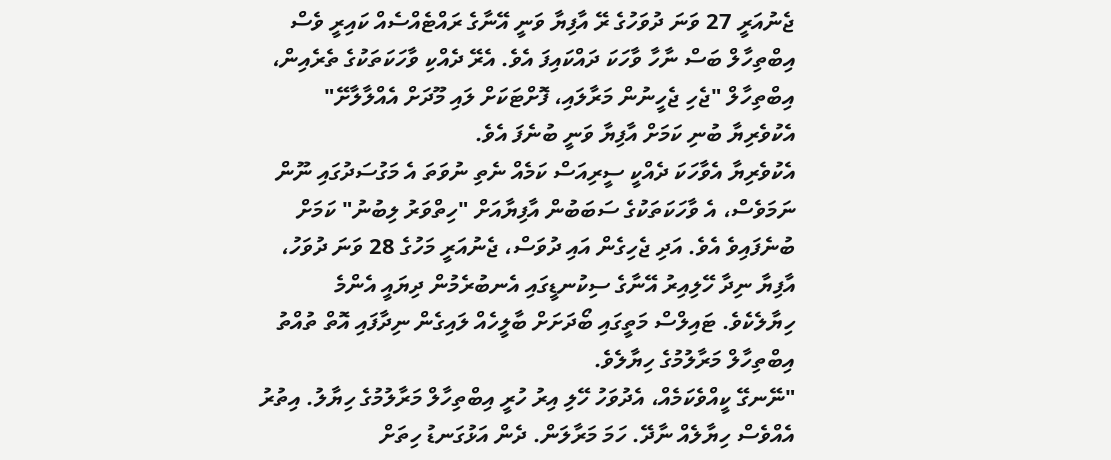ޖެނުއަރީ 27 ވަނަ ދުވަހުގެ ރޭ އާފިޔާ ވަނީ އޭނާގެ ރައްޓެއްސެއް ކައިރީ ވެސް އިބްތިހާލް ބަސް ނާހާ ވާހަކަ ދައްކައިފަ އެވެ. އެރޭ ދެއްކި ވާހަކަތަކުގެ ތެރެއިން، އިބްތިހާލް "ޖެހި ޖެހީނުން މަރާލައި، ފޮށްޓަކަށް ލައި މޫދަށް އެއްލާލާށޭ" އެކުވެރިޔާ ބުނި ކަމަށް އާފިޔާ ވަނީ ބުނެފަ އެވެ.
އެކުވެރިޔާ އެވާހަކަ ދެއްކީ ސީރިއަސް ކަމެއް ނެތި ނުވަތަ އެ މަގުސަދުގައި ނޫން ނަމަވެސް، އެ ވާހަކަތަކުގެ ސަބަބުން އާފިޔާއަށް "ހިތްވަރު ލިބުނު" ކަމަށް ބުނެފައިވެ އެވެ. އަދި ޖެހިގެން އައި ދުވަސް، ޖެނުއަރީ މަހުގެ 28 ވަނަ ދުވަހު، އާފިޔާ ނިދާ ހޭލިއިރު އޭނާގެ ސިކުނޑީގައި އެނބުރެމުން ދިޔައީ އެންމެ ހިޔާލެކެވެ. ޓައިލްސް މަތީގައި ބޯދަށަށް ބާލީހެއް ލައިގެން ނިދާފައި އޮތް ތުއްތު އިބްތިހާލް މަރާލުމުގެ ހިޔާލެވެ.
"ނޭނގޭ ކީއްވެކަމެއް، އެދުވަހު ހޭލި އިރު ހުރީ އިބްތިހާލް މަރާލުމުގެ ހިޔާލު. އިތުރު އެއްވެސް ހިޔާލެއް ނާދޭ. ހަމަ މަރާލަން. ދެން އަޅުގަނޑު ހިތަށް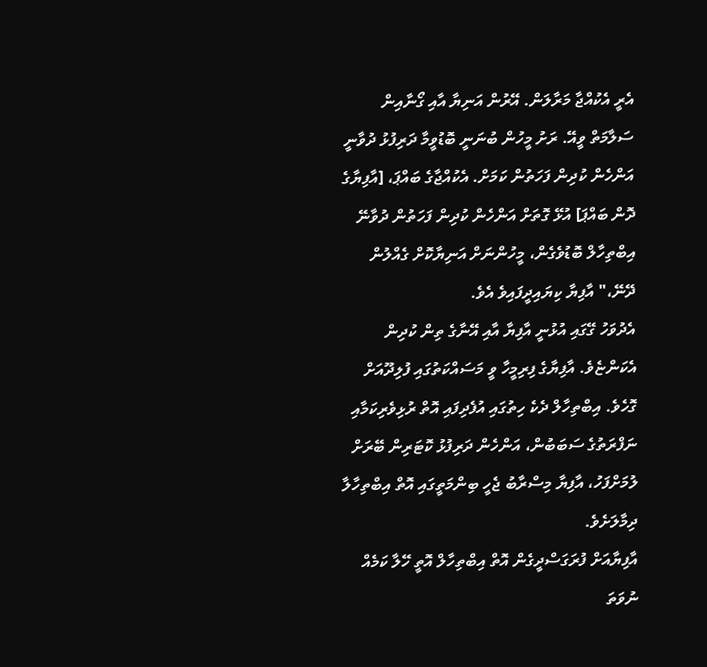އެރީ އެކުއްޖާ މަރާލަން. އޭރުން އަނިޔާ އާއި ގޯނާއިން ސަލާމަތް ވީއޭ. ރަށު މީހުން ބުނަނީ ބޮޑުވީމާ ދަރިފުޅު ދުވާނީ އަންހެން ކުދިން ފަހަތުން ކަމަށް. އެކުއްޖާގެ ބައްޕަ، [އާފިޔާގެ ދޮން ބައްޕަ] އުޅޭ ގޮތަށް އަންހެން ކުދިން ފަހަތުން ދުވާނޭ އިބްތިހާލް ބޮޑުވެގެން، މީހުންނަށް އަނިޔާކޮށް ގެއްލުން ދޭނޭ،" އާފިޔާ ކިޔައިދީފައިވެ އެވެ.
އެދުވަހު ގޭގައި އުޅުނީ އާފިޔާ އާއި އޭނާގެ ތިން ކުދިން އެކަންޏެވެ. އާފިޔާގެ ފިރިމީހާ ވީ މަސައްކަތުގައި ފުލިދޫއަށް ގޮހެވެ. އިބްތިހާލް ދެކެ ހިތުގައި އުފެދިފައި އޮތް ރުޅިވެރިކަމާއި ނަފްރަތުގެ ސަބަބުން، އަންހެން ދަރިފުޅު ކޮޓަރިން ބޭރަށް ލުމަށްފަހު، އާފިޔާ މިސްރާބު ޖެހީ ބިންމަތީގައި އޮތް އިބްތިހާލާ ދިމާލަށެވެ.
އާފިޔާއަށް ފުރަގަސްދީގެން އޮތް އިބްތިހާލް އޮތީ ހޭލާ ކަމެއް ނުވަތަ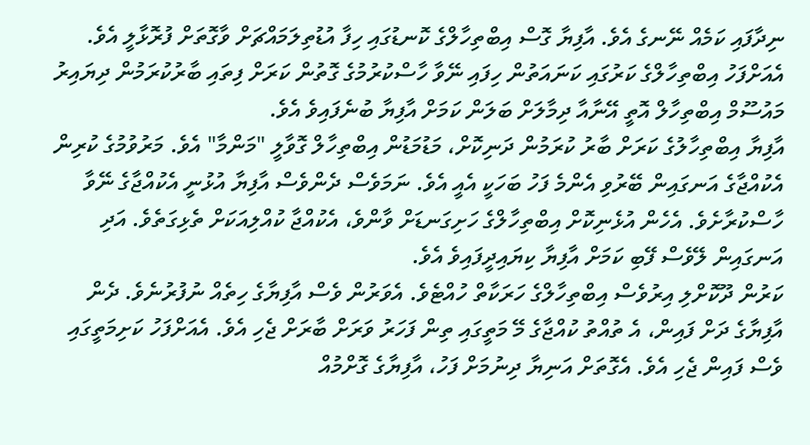ނިދާފައި ކަމެއް ނޭނގެ އެވެ. އާފިޔާ ގޮސް އިބްތިހާލްގެ ކޮނޑުގައި ހިފާ އުޑުތިލަމައްޗަށް ވާގޮތަށް ފުރޮޅާލީ އެވެ. އެއަށްފަހު އިބްތިހާލްގެ ކަރުގައި ކަނައަތުން ހިފައި ނޭވާ ހާސްކުރުމުގެ ގޮތުން ކަރަށް ފިތައި ބާރުކުރަމުން ދިޔައިރު މައުސޫމް އިބްތިހާލް އޮތީ އޭނާއާ ދިމާލަށް ބަލަން ކަމަށް އާފިޔާ ބުނެފައިވެ އެވެ.
އާފިޔާ އިބްތިހާލުގެ ކަރަށް ބާރު ކުރަމުން ދަނިކޮށް، މަޑުމަޑުން އިބްތިހާލް ގޮވާލީ "މަންމާ" އެވެ. މަރުވުމުގެ ކުރިން އެކުއްޖާގެ އަނގައިން ބޭރުވި އެންމެ ފަހު ބަހަކީ އެއީ އެވެ. ނަމަވެސް ދެންވެސް އާފިޔާ އުޅުނީ އެކުއްޖާގެ ނޭވާ ހާސްކުރާށެވެ. އެހެން އުޅެނިކޮށް އިބްތިހާލްގެ ހަށިގަނޑަށް ވާންވެ، އެކުއްޖާ ކުއްލިއަކަށް ތެޅިގަތެވެ. އަދި އަނގައިން ލޭވެސް ފޭބި ކަމަށް އާފިޔާ ކިޔައިދީފައިވެ އެވެ.
ކަރުން ދޫކޮށްލި އިރުވެސް އިބްތިހާލްގެ ހަރަކާތް ހުއްޓެވެ. އެވަރުން ވެސް އާފިޔާގެ ހިތެއް ނުފުރުނެވެ. ދެން އާފިޔާގެ ދަށް ފައިން، އެ ތުއްތު ކުއްޖާގެ މޭ މަތީގައި ތިން ފަހަރު ވަރަށް ބާރަށް ޖެހި އެވެ. އެއަށްފަހު ކަށިމަތީގައި ވެސް ފައިން ޖެހި އެވެ. އެގޮތަށް އަނިޔާ ދިނުމަށް ފަހު، އާފިޔާގެ ގޮށްމުއް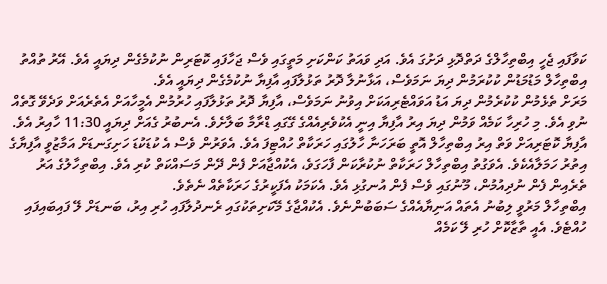ކަވާފައި ޖެހީ އިބްތިހާލްގެ ދަތްދޮޅި ދަށުގަ އެވެ. އަދި ވައަތު ކަންކަށި މަތީގައި ވެސް ޖަހާފައި ކޮޓަރިން ނުކުމެގެން ދިޔައީ އެވެ. އޭރު ތުއްތު އިބްތިހާލް މަޑުމަޑުން ކުކުރަމުން ދިޔަ ނަމަވެސް، އަޅާނުލާ ދޮރު ތަޅުލާފައި އާފިޔާ ނުކުމެގެން ދިޔައީ އެވެ.
މަރަށް ތެޅެމުން ކުކުރެމުން ދިޔަ އަޑު އަވައްޓެރިއަކަށް އިވުނު ނަމަވެސް، އާފިޔާ ދޮރު ތަޅުލާފައި ހުރުމުން އެމީހާއަށް އެތެރެއަށް ވަދެވޭ ގޮތެއް ނުވި އެވެ. މި ހުރިހާ ކަމެއް ވަމުން ދިޔަ އިރު އާފިޔާ އިނީ އެކުވެރިއެއްގެ ގޭގައި ޑްރާމާ ބަލާށެވެ. އެނބުރު ގެއަށް ދިޔައީ 11:30 ހާއިރު އެވެ.
އާފިޔާ ކޮޓަރިއަށް ވަތް އިރު އިބްތިހާލް އޮތީ ބަރަހަނާ ހާލުގައި ހަރަކާތް ހުއްޓިފަ އެވެ. އެވަރުން ވެސް އެ ކުޑަކުޑަ ހަށިގަނޑަށް އަމާޒުވީ އާފިޔާގެ އިތުރު ހަމަލާއެކެވެ. އެވަގުތު އިބްތިހާލް ހަރަކާތް ނުކުރާކަން ފާހަގަވެ، އެކުއްޖާއަށް ފެން ދޭން މަސައްކަތް ކުރި އެވެ. އިބްތިހާލުގެ އަރު ތެރެއިން ފެން ނުދިއުމުން، މޫނުގައި ވެސް ފެން އުނގުޅި އެވެ. އެކަމަކު އެފަކީރުގެ ހަރަކާތެއް ނެތެވެ.
އިބްތިހާލް މަރުވީ ލިބުނު އެތައް އަނިޔާއެއްގެ ސަބަބުންނެވެ. އެކުއްޖާގެ މޭކަށިތަކުގައި ރެނދުލާފައި ހުރި އިރު، ބަނޑަށް ލޭ ފައިބައިފައި ހުއްޓެވެ. އެއީ ތާޒާކޮށް ހުރި ލޭ ކަމެއް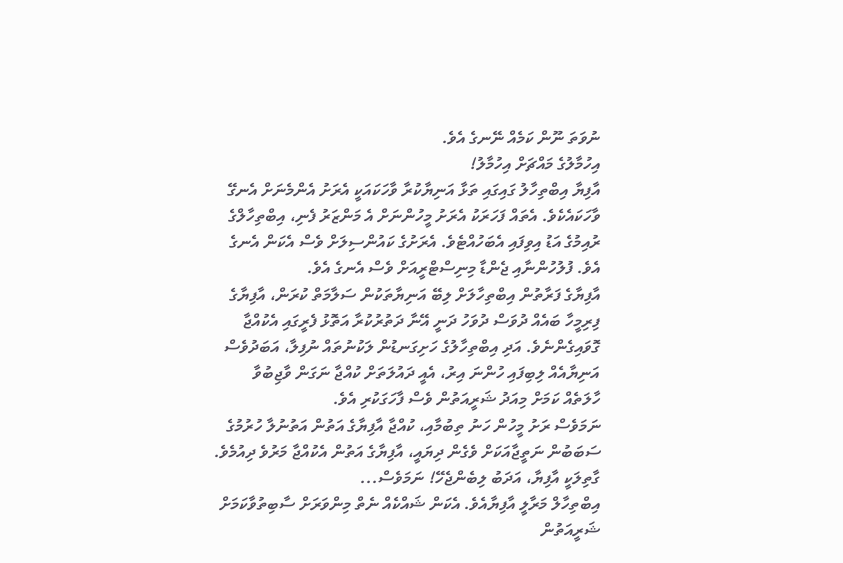ނުވަތަ ނޫން ކަމެއް ނޭނގެ އެވެ.
އިހުމާލުގެ މައްޗަށް އިހުމާލު!
އާފިޔާ އިބްތިހާލު ގައިގައި ތަޅާ އަނިޔާކުރާ ވާހަކައަކީ އެރަށު އެންމެނަށް އެނގޭ ވާހަކައެކެވެ. އެތައް ފަހަރަކު އެރަށު މީހުންނަށް އެ މަންޒަރު ފެނި، އިބްތިހާލްގެ ރުއިމުގެ އަޑު އިވިފައި އެބަހުއްޓެވެ. އެރަށުގެ ކައުންސިލަށް ވެސް އެކަން އެނގެ އެވެ. ފުލުހުންނާއި ޖެންޑާ މިނިސްޓްރީއަށް ވެސް އެނގެ އެވެ.
އާފިޔާގެ ފަރާތުން އިބްތިހާލަށް ލިބޭ އަނިޔާތަކުން ސަލާމަތް ކުރަން، އާފިޔާގެ ފިރިމީހާ ބައެއް ދުވަސް ދުވަހު ދަނީ އޭނާ ދަތުރުކުރާ އަތޮޅު ފެރީގައި އެކުއްޖާ ގޮވައިގެންނެވެ. އަދި އިބްތިހާލުގެ ހަށިގަނޑުން ލަކުނުތައް ނުފިލާ، އަބަދުވެސް އަނިޔާއެއް ލިބިފައި ހުންނަ އިރު، އެއީ ދައުލަތަށް ކުއްޖާ ނަގަން ވާޖިބުވާ ހާލަތެއް ކަމަށް މިއަދު ޝަރީއަތުން ވެސް ފާހަގަކުރި އެވެ.
ނަމަވެސް ރަށު މީހުން ހަނު ތިބުމާއި، ކުއްޖާ އާފިޔާގެ އަތުން އަތުނުލާ ހުރުމުގެ ސަބަބުން ނަތީޖާއަކަށް ވެގެން ދިޔައީ، އާފިޔާގެ އަތުން އެކުއްޖާ މަރުވެ ދިއުމެވެ.
ގާތިލަކީ އާފިޔާ، އަދަބު ލިބެންޖެހޭ! ނަމަވެސް...
އިބްތިހާލް މަރާލީ އާފިޔާއެވެ. އެކަން ޝައްކެއް ނެތް މިންވަރަށް ސާބިތުވާކަމަށް ޝަރީއަތުން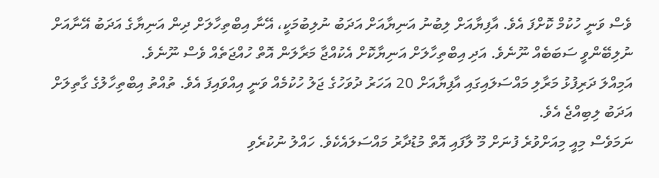ވެސް ވަނީ ހުކުމް ކޮށްފަ އެވެ. އާފިޔާއަށް ލިބުނު އަނިޔާއަށް އަދަބު ނުލިބުމަކީ، އޭނާ އިބްތިހާލަށް ދިން އަނިޔާގެ އަދަބު އޭނާއަށް ނުލިބޭންވީ ސަބަބެއް ނޫނެވެ. އަދި އިބްތިހާލަށް އަނިޔާކޮށް އެކުއްޖާ މަރާލަން އޮތް ހުއްޖަތެއް ވެސް ނޫނެވެ.
އަމިއްލަ ދަރިފުޅު މަރާލި މައްސަލައިގައި އާފިޔާއަށް 20 އަހަރު ދުވަހުގެ ޖަލު ހުކުމެއް ވަނީ އިއްވައިފަ އެވެ. ތުއްތު އިބްތިހާލުގެ ގާތިލަށް އަދަބު ލިބިއްޖެ އެވެ.
ނަމަވެސް މިއީ މިއަށްވުރެ ފުނަށް މޫ ލާފައި އޮތް މުޑުދާރު މައްސަލައެކެވެ. ހައްލު ނުކުރެވި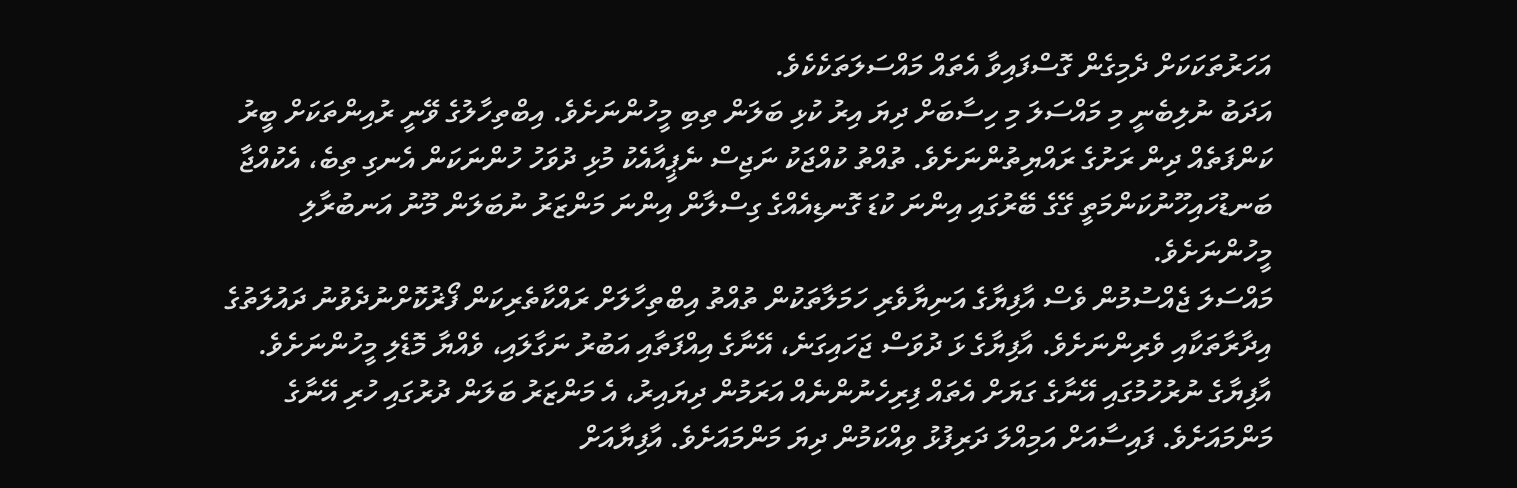އަހަރުތަކަކަށް ދެމިގެން ގޮސްފައިވާ އެތައް މައްސަލަތަކެކެވެ.
އަދަބު ނުލިބެނީ މި މައްސަލަ މި ހިސާބަށް ދިޔަ އިރު ކުޅި ބަލަން ތިބި މީހުންނަށެވެ. އިބްތިހާލުގެ ވޭނީ ރުއިންތަކަށް ބީރު ކަންފަތެއް ދިން ރަށުގެ ރައްޔިތުންނަށެވެ. ތުއްތު ކުއްޖަކު ނަޖިސް ނެޕީއާއެކު މުޅި ދުވަހު ހުންނަކަން އެނގި ތިބެ، އެކުއްޖާ ބަނޑުހައިހޫނުކަންމަތީ ގޭގެ ބޭރުގައި އިންނަ ކުޑަ ގޮނޑިއެއްގެ ގިސްލާން އިންނަ މަންޒަރު ނުބަލަން މޫނު އަނބުރާލި މީހުންނަށެވެ.
މައްސަލަ ޖެއްސުމުން ވެސް އާފިޔާގެ އަނިޔާވެރި ހަމަލާތަކުން ތުއްތު އިބްތިހާލަށް ރައްކާތެރިކަން ފޯޜުކޮށްނުދެވުނު ދައުލަތުގެ އިދާރާތަކާއި ވެރިންނަށެވެ. އާފިޔާގެ ޅަ ދުވަސް ޖަހައިގަނެ، އޭނާގެ އިއްފަތާއި އަބުރު ނަގާލައި، ވެއްޔާ މޮޑެލި މީހުންނަށެވެ. އާފިޔާގެ ނުރުހުމުގައި އޭނާގެ ގަޔަށް އެތައް ފިރިހެނުންނެއް އަރަމުން ދިޔައިރު، އެ މަންޒަރު ބަލަން ދުރުގައި ހުރި އޭނާގެ މަންމައަށެވެ. ފައިސާއަށް އަމިއްލަ ދަރިފުޅު ވިއްކަމުން ދިޔަ މަންމައަށެވެ. އާފިޔާއަށް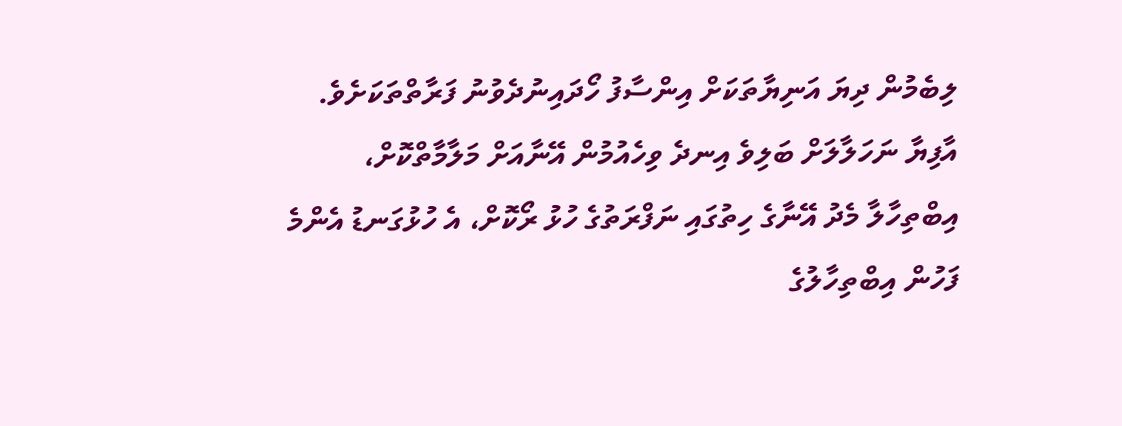ލިބެމުން ދިޔަ އަނިޔާތަކަށް އިންސާފު ހޯދައިނުދެވުނު ފަރާތްތަކަށެވެ.
އާފިޔާ ނަހަލާލަށް ބަލިވެ އިނދެ ވިހެއުމުން އޭނާއަށް މަލާމާތްކޮށް، އިބްތިހާލާ މެދު އޭނާގެ ހިތުގައި ނަފްރަތުގެ ހުޅު ރޯކޮށް، އެ ހުޅުގަނޑު އެންމެ ފަހުން އިބްތިހާލުގެ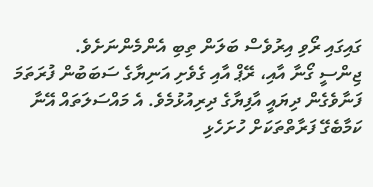ގައިގައި ރޯވި އިރުވެސް ބަލަން ތިބި އެންމެންނަށެވެ.
ޖިންސީ ގޯނާ އާއި، ރޭޕް އާއި ގެވެށި އަނިޔާގެ ސަބަބުން ފުރަތަމަ ފަނާވެގެން ދިޔައީ އާފިޔާގެ ދިރިއުޅުމެވެ. އެ މައްސަލަތައް އޭނާ ކަމާބެގޭ ފަރާތްތަކަށް ހުށަހެޅި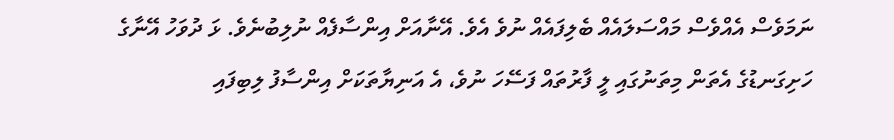ނަމަވެސް އެއްވެސް މައްސަލައެއް ބެލިފައެއް ނުވެ އެވެ. އޭނާއަށް އިންސާފެއް ނުލިބުނެވެ. ޅަ ދުވަހު އޭނާގެ ހަށިގަނޑުގެ އެތަން މިތަނުގައި ލީ ފާރުތައް ފަސޭހަ ނުވެ، އެ އަނިޔާތަކަށް އިންސާފު ލިބިފައި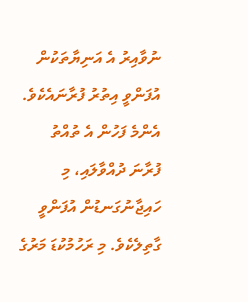ނުވާއިރު އެ އަނިޔާތަކުން އުފަންވީ އިތުރު ފުރާނައެކެވެ. އެންމެ ފަހުން އެ ތުއްތު ފުރާނަ ދުއްވާލައި، މި ހައިޖާނުގަނޑުން އުފަންވީ ގާތިލެކެވެ. މި ރަހުމުކުޑަ މަރުގެ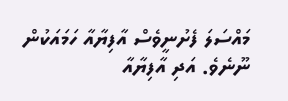މައްސަލަ ފެށުނީވެސް އާފިޔާއާ ހަމައަކުން ނޫނެވެ. އަދި އާފިޔާއާ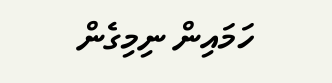ހަމައިން ނިމިގެން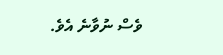ވެސް ނުވާނެ އެވެ.